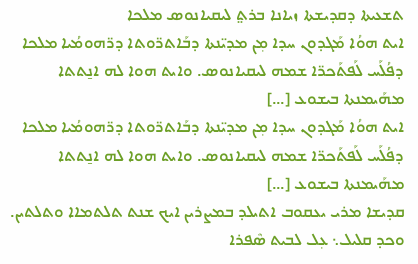ܬܫܥܝܬܐ ܕܩܕܝܫܬܐ ܙܝܐܢܐ ܒܪܬ݀ ܠܝܩܝܐܢܘܣ ܡܠܟܐ
ܐܝܬ ܗܘܳܐ ܡܰܓܕܘܢ ܚܕܐ ܡ݂ܢ ܡܕܝ̈ܢܬܐ ܕܒܰܐܬܪ̈ܘܬܐ ܕܪ̈ܗܘܡܳܝܐ ܡܠܟܐ ܕܦܳܠܰܚ ܠܰܦܬܰܟܪ̈ܐ ܫܡܗ ܠܝܩܝܐܢܘܣ. ܘܐܝܬ ܗܘܐ ܠܗ ܐܢ̱ܬܬܐ ܡܗܰܝܡܢܬܐ ܒܝܫܘܥ […]
ܐܝܬ ܗܘܳܐ ܡܰܓܕܘܢ ܚܕܐ ܡ݂ܢ ܡܕܝ̈ܢܬܐ ܕܒܰܐܬܪ̈ܘܬܐ ܕܪ̈ܗܘܡܳܝܐ ܡܠܟܐ ܕܦܳܠܰܚ ܠܰܦܬܰܟܪ̈ܐ ܫܡܗ ܠܝܩܝܐܢܘܣ. ܘܐܝܬ ܗܘܐ ܠܗ ܐܢ̱ܬܬܐ ܡܗܰܝܡܢܬܐ ܒܝܫܘܥ […]
ܩܕܝܫܐ ܡܪܝ ܝܥܩܘܒ ܐܬܝܠܕ ܒܡܨܪܝܢ ܐܝܟ ܫܢܬ ܬܠܬܡܐܐ ܘܬܠܬܝܢ. ܘܟܕ ܩܠܝܠ܆ ܥ݂ܠ ܠܒܝܬ ܣܶܦܪܐ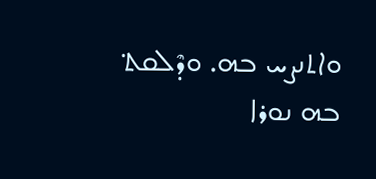ܘܐܬܢܨܚ ܒܗ. ܘܕܶܠܩܬ݀ ܒܗ ܢܘܪܐ